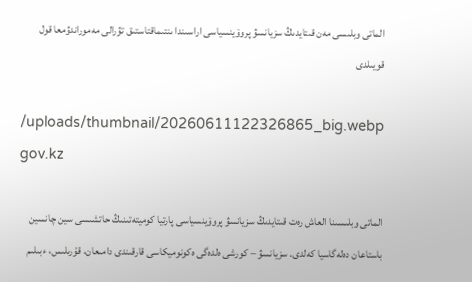الماتى وبلىسى مەن قىتايدىڭ سزيانسۋ پروۆينسياسى اراسىندا ىنتىماقتاستىق تۋرالى مەموراندۋمعا قول قويىلدى

/uploads/thumbnail/20260611122326865_big.webp gov.kz

الماتى وبلىسىنا العاش رەت قىتايدىڭ سزيانسۋ پروۆينسياسى پارتيا كوميتەتىنىڭ حاتشىسى سين چانسين باستاعان دەلەگاسيا كەلدى. سزيانسۋ – كورشى ەلدەگى ەكونوميكاسى قارقىندى دامىعان، قۇرىلىس، ءبىلىم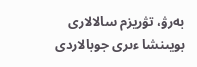بەرۋ، تۋريزم سالالارى بويىنشا ءىرى جوبالاردى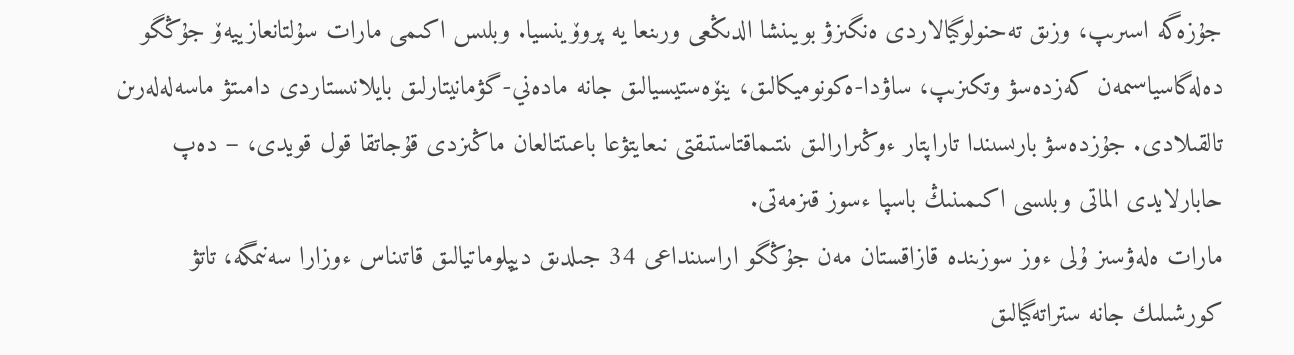جۇزەگە اسىرىپ، وزىق تەحنولوگيالاردى ەنگىزۋ بويىنشا الدىڭعى ورىنعا يە پروۆينسيا. وبلىس اكىمى مارات سۇلتانعازييەۆ جۇڭگو دەلەگاسياسىمەن كەزدەسۋ وتكىزىپ، ساۋدا-ەكونوميكالىق، ينۆەستيسيالىق جانە مادەني-گۋمانيتارلىق بايلانىستاردى دامىتۋ ماسەلەلەرىن تالقىلادى. جۇزدەسۋ بارىسىندا تاراپتار ءوڭىرارالىق ىنتىماقتاستىقتى نىعايتۋعا باعىتتالعان ماڭىزدى قۇجاتقا قول قويدى، – دەپ حابارلايدى الماتى وبلىسى اكىمىنىڭ باسپا ءسوز قىزمەتى.
مارات ەلەۋسىز ۇلى ءوز سوزىندە قازاقستان مەن جۇڭگو اراسىنداعى 34 جىلدىق ديپلوماتيالىق قاتىناس ءوزارا سەنىمگە، تاتۋ كورشىلىك جانە ستراتەگيالىق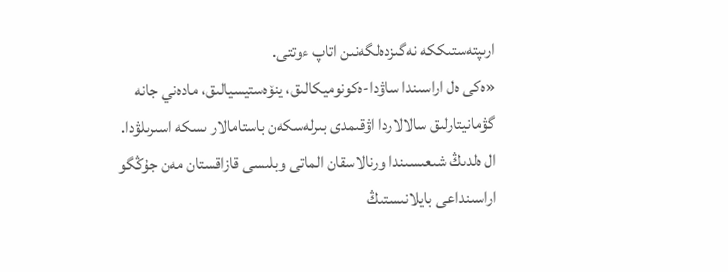ارىپتەستىككە نەگىزدەلگەنىن اتاپ ءوتتى.
«ەكى ەل اراسىندا ساۋدا-ەكونوميكالىق، ينۆەستيسيالىق، مادەني جانە گۋمانيتارلىق سالالاردا اۋقىمدى بىرلەسكەن باستامالار ىسكە اسىرىلۋدا. ال ەلدىڭ شىعىسىندا ورنالاسقان الماتى وبلىسى قازاقستان مەن جۇڭگو اراسىنداعى بايلانىستىڭ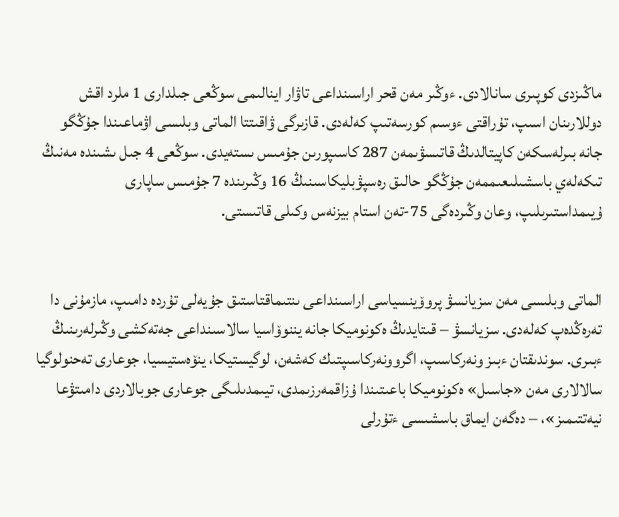ماڭىزدى كوپىرى سانالادى. ءوڭىر مەن قحر اراسىنداعى تاۋار اينالىمى سوڭعى جىلدارى 1 ملرد اقش دوللارىنان اسىپ، تۇراقتى ءوسىم كورسەتىپ كەلەدى. قازىرگى ۋاقىتتا الماتى وبلىسى اۋماعىندا جۇڭگو جانە بىرلەسكەن كاپيتالدىڭ قاتىسۋىمەن 287 كاسىپورىن جۇمىس ىستەيدى. سوڭعى 4 جىل ىشىندە مەنىڭ تىكەلەي باسشىلىعىممەن جۇڭگو حالىق رەسپۋبليكاسىنىڭ 16 وڭىرىندە 7 جۇمىس ساپارى ۇيىمداستىرىلىپ، وعان وڭىردەگى 75-تەن استام بيزنەس وكىلى قاتىستى.


الماتى وبلىسى مەن سزيانسۋ پروۆينسياسى اراسىنداعى ىنتىماقتاستىق جۇيەلى تۇردە دامىپ، مازمۇنى دا تەرەڭدەپ كەلەدى. سزيانسۋ – قىتايدىڭ ەكونوميكا جانە يننوۆاسيا سالاسىنداعى جەتەكشى وڭىرلەرىنىڭ ءبىرى. سوندىقتان ءبىز ونەركاسىپ، اگروونەركاسىپتىك كەشەن، لوگيستيكا، ينۆەستيسيا، جوعارى تەحنولوگيا سالالارى مەن «جاسىل» ەكونوميكا باعىتىندا ۇزاقمەرزىمدى، تيىمدىلىگى جوعارى جوبالاردى دامىتۋعا نيەتتىمىز»، – دەگەن ايماق باسشىسى ءتۇرلى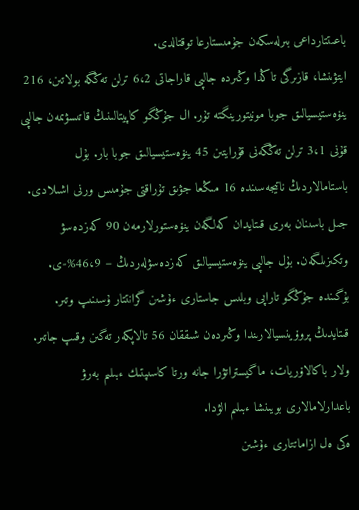باعىتتارداعى بىرلەسكەن جۇمىستارعا توقتالدى.
ايتۋىنشا، قازىرگى تاڭدا وڭىردە جالپى قاراجاتى 6،2 ترلن تەڭگە بولاتىن، 216 ينۆەستيسيالىق جوبا مونيتورينگتە تۇر. ال جۇڭگو كاپيتالىنىڭ قاتىسۋىمەن جالپى قۇنى 3،1 ترلن تەڭگەنى قۇرايتىن 45 ينۆەستيسيالىق جوبا بار. بۇل باستامالاردىڭ ناتيجەسىندە 16 مىڭعا جۋىق تۇراقتى جۇمىس ورنى اشىلادى. جىل باسىنان بەرى قىتايدان كەلگەن ينۆەستورلارمەن 90 كەزدەسۋ وتكىزىلگەن. بۇل جالپى ينۆەستيسيالىق كەزدەسۋلەردىڭ – 46،9%-ى.
بۇگىندە جۇڭگو تاراپى وبلىس جاستارى ءۇشىن گرانتتار ۇسىنىپ وتىر. قىتايدىڭ پروۆينسيالارىندا وڭىردەن شىققان 56 تالاپكەر تەگىن وقىپ جاتىر. ولار باكالاۆريات، ماگيستراتۋرا جانە ورتا كاسىپتىك ءبىلىم بەرۋ باعدارلامالارى بويىنشا ءبىلىم الۋدا.
ەكى ەل ازاماتتارى ءۇشىن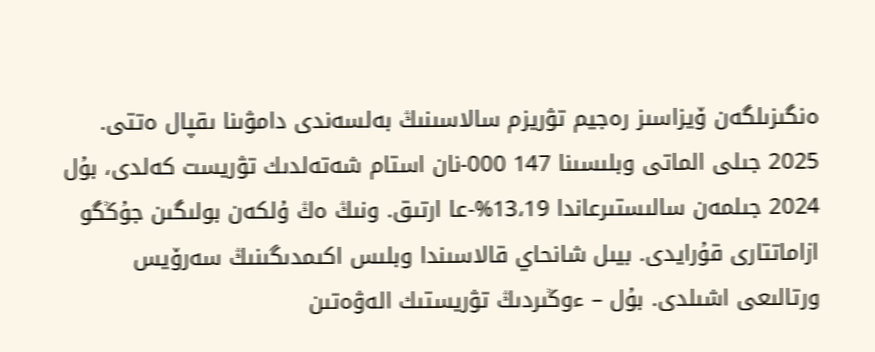ەنگىزىلگەن ۆيزاسىز رەجيم تۋريزم سالاسىنىڭ بەلسەندى دامۋىنا ىقپال ەتتى. 2025 جىلى الماتى وبلىسىنا 147 000-نان استام شەتەلدىك تۋريست كەلدى، بۇل 2024 جىلمەن سالىستىرعاندا 13،19%-عا ارتىق. ونىڭ ەڭ ۇلكەن بولىگىن جۇڭگو ازاماتتارى قۇرايدى. بيىل شانحاي قالاسىندا وبلىس اكىمدىگىنىڭ سەرۆيس ورتالىعى اشىلدى. بۇل – ءوڭىردىڭ تۋريستىك الەۋەتىن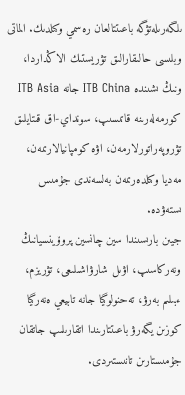ىلگەرىلەتۋگە باعىتتالعان رەسمي وكىلدىك. الماتى وبلىسى حالىقارالىق تۋريستىك الاڭداردا، ونىڭ ىشىندە ITB China جانە ITB Asia كورمەلەرىنە قاتىسىپ، سونداي-اق قىتايلىق تۋروپەراتورلارمەن، اۋە كومپانيالارىمەن، مەديا وكىلدەرىمەن بەلسەندى جۇمىس ىستەۋدە.
جيىن بارىسىندا سين چانسين پروۆينسيانىڭ ونەركاسىپ، اۋىل شارۋاشىلىعى، تۋريزم، ءبىلىم بەرۋ، تەحنولوگيا جانە تابيعي ەنەرگيا كوزىن يگەرۋ باعىتتارىندا اتقارىلىپ جاتقان جۇمىستارىن تانىستىردى.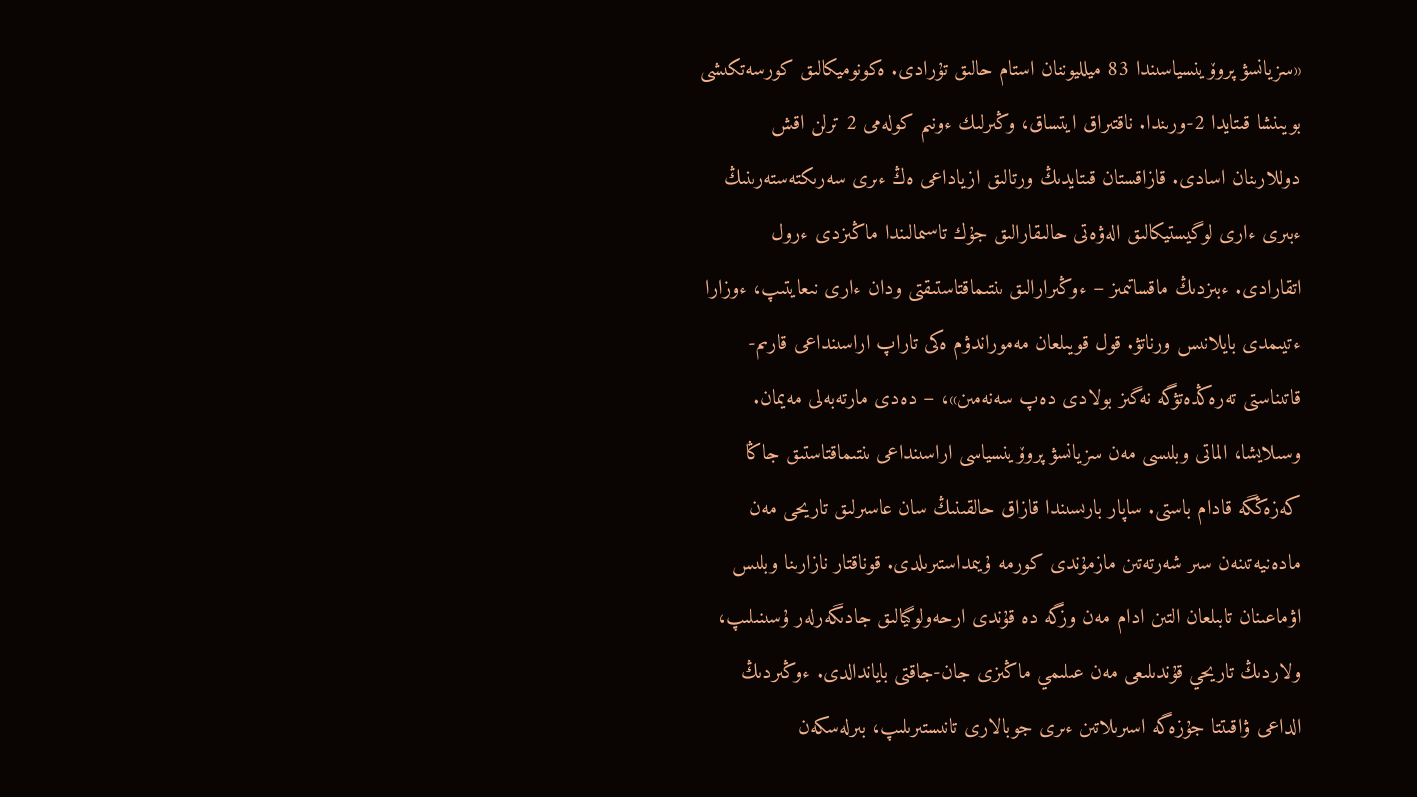«سزيانسۋ پروۆينسياسىندا 83 ميلليوننان استام حالىق تۇرادى. ەكونوميكالىق كورسەتكىشى بويىنشا قىتايدا 2-ورىندا. ناقتىراق ايتساق، وڭىرلىك ءونىم كولەمى 2 ترلن اقش دوللارىنان اسادى. قازاقستان قىتايدىڭ ورتالىق ازياداعى ەڭ ءىرى سەرىكتەستەرىنىڭ ءبىرى ءارى لوگيستيكالىق الەۋەتى حالىقارالىق جۇك تاسىمالىندا ماڭىزدى ءرول اتقارادى. ءبىزدىڭ ماقساتىمىز – ءوڭىرارالىق ىنتىماقتاستىقتى ودان ءارى نىعايتىپ، ءوزارا ءتيىمدى بايلانىس ورناتۋ. قول قويىلعان مەموراندۋم ەكى تاراپ اراسىنداعى قارىم-قاتىناستى تەرەڭدەتۋگە نەگىز بولادى دەپ سەنەمىن»، – دەدى مارتەبەلى مەيمان.
وسىلايشا، الماتى وبلىسى مەن سزيانسۋ پروۆينسياسى اراسىنداعى ىنتىماقتاستىق جاڭا كەزەڭگە قادام باستى. ساپار بارىسىندا قازاق حالقىنىڭ سان عاسىرلىق تاريحى مەن مادەنيەتىنەن سىر شەرتەتىن مازمۇندى كورمە ۇيىمداستىرىلدى. قوناقتار نازارىنا وبلىس اۋماعىنان تابىلعان التىن ادام مەن وزگە دە قۇندى ارحەولوگيالىق جادىگەرلەر ۇسىنىلىپ، ولاردىڭ تاريحي قۇندىلىعى مەن عىلىمي ماڭىزى جان-جاقتى باياندالدى. ءوڭىردىڭ الداعى ۋاقىتتا جۇزەگە اسىرىلاتىن ءىرى جوبالارى تانىستىرىلىپ، بىرلەسكەن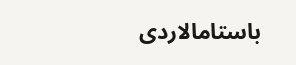باستامالاردى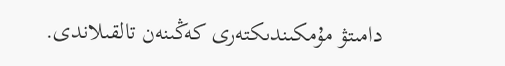دامىتۋ مۇمكىندىكتەرى كەڭىنەن تالقىلاندى.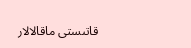قاتىستى ماقالالار